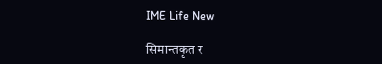IME Life New

सिमान्तकृत र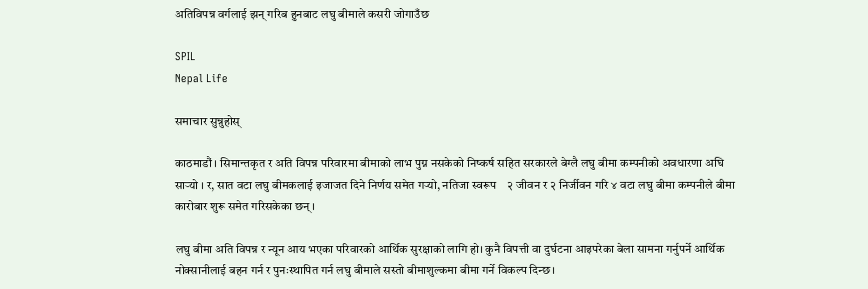अतिविपन्न वर्गलाई झन् गरिब हुनबाट लघु बीमाले कसरी जोगाउँछ

SPIL
Nepal Life

समाचार सुन्नुहोस्

काठमाडौ‌ं । सिमान्तकृत र अति विपन्न परिवारमा बीमाको लाभ पुग्न नसकेको निष्कर्ष सहित सरकारले बेग्लै लघु बीमा कम्पनीको अवधारणा अघि सार्‍यो । र, सात वटा लघु बीमकलाई इजाजत दिने निर्णय समेत गर्‍यो, नतिजा स्वरूप    २ जीवन र २ निर्जीवन गरि ४ वटा लघु बीमा कम्पनीले बीमा कारोबार शुरू समेत गरिसकेका छन् ।

लघु बीमा अति विपन्न र न्यून आय भएका परिवारको आर्थिक सुरक्षाको लागि हो। कुनै विपत्ती वा दुर्घटना आइपरेका बेला सामना गर्नुपर्ने आर्थिक नोक्सानीलाई बहन गर्न र पुनःस्थापित गर्न लघु बीमाले सस्तो बीमाशुल्कमा बीमा गर्ने विकल्प दिन्छ।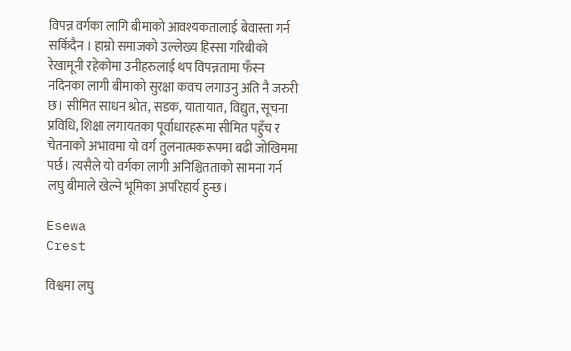विपन्न वर्गका लागि बीमाको आवश्यकतालाई बेवास्ता गर्न सकिँदैन । हाम्रो समाजको उल्लेख्य हिस्सा गरिबीको रेखामूनी रहेकोमा उनीहरुलाई थप विपन्नतामा फँस्न नदिनका लागी बीमाको सुरक्षा कवच लगाउनु अति नै जरुरी छ। सीमित साधन श्रोत, सडक, यातायात, विद्युत, सूचना प्रविधि, शिक्षा लगायतका पूर्वाधारहरूमा सीमित पहुँच र चेतनाको अभावमा यो वर्ग तुलनात्मकरूपमा बढी जोखिममा पर्छ। त्यसैले यो वर्गका लागी अनिश्चितताको सामना गर्न लघु बीमाले खेल्ने भूमिका अपरिहार्य हुन्छ।

Esewa
Crest

विश्वमा लघु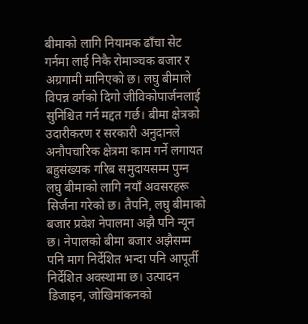बीमाको लागि नियामक ढाँचा सेट गर्नमा लाई निकै रोमाञ्चक बजार र अग्रगामी मानिएको छ। लघु बीमाले विपन्न वर्गको दिगो जीविकोपार्जनलाई सुनिश्चित गर्न मद्दत गर्छ। बीमा क्षेत्रको उदारीकरण र सरकारी अनुदानले अनौपचारिक क्षेत्रमा काम गर्ने लगायत बहुसंख्यक गरिब समुदायसम्म पुग्न लघु बीमाको लागि नयाँ अवसरहरू सिर्जना गरेको छ। तैपनि, लघु बीमाको बजार प्रवेश नेपालमा अझै पनि न्यून छ। नेपालको बीमा बजार अझैसम्म पनि माग निर्देशित भन्दा पनि आपूर्ती निर्देशित अवस्थामा छ। उत्पादन डिजाइन, जोखिमा‌ंकनको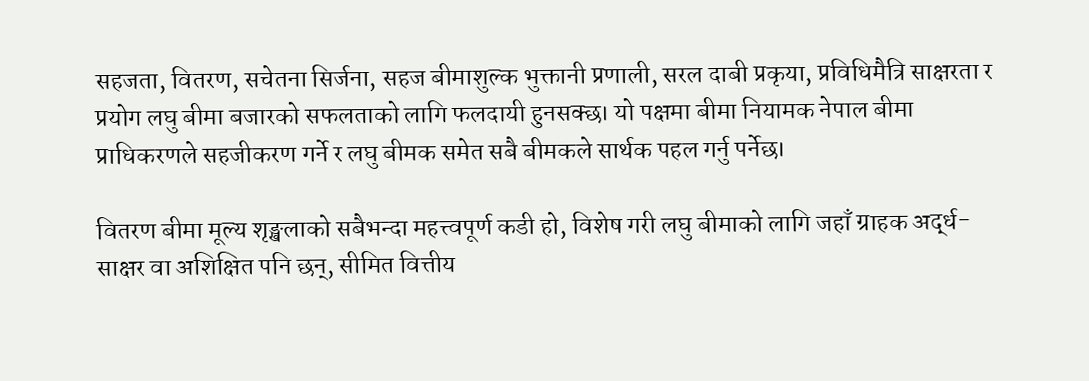सहजता, वितरण, सचेतना सिर्जना, सहज बीमाशुल्क भुक्तानी प्रणाली, सरल दाबी प्रकृया, प्रविधिमैत्रि साक्षरता र प्रयोग लघु बीमा बजारको सफलताको लागि फलदायी हुनसक्छ। यो पक्षमा बीमा नियामक नेपाल बीमा प्राधिकरणले सहजीकरण गर्ने र लघु बीमक समेत सबै बीमकले सार्थक पहल गर्नु पर्नेछ।

वितरण बीमा मूल्य शृङ्खलाको सबैभन्दा महत्त्वपूर्ण कडी हो, विशेष गरी लघु बीमाको लागि जहाँ ग्राहक अर्द्ध-साक्षर वा अशिक्षित पनि छन्, सीमित वित्तीय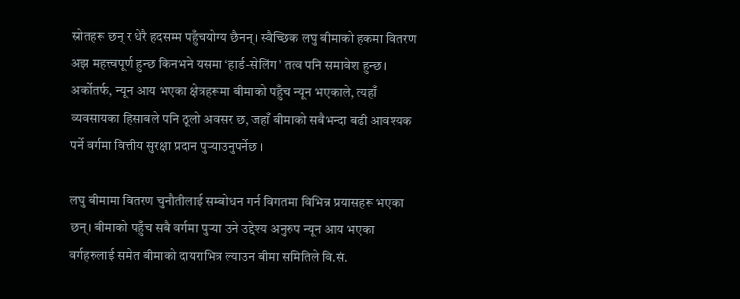स्रोतहरू छन् र धेरै हदसम्म पहुँचयोग्य छैनन्। स्वैच्छिक लघु बीमाको हकमा वितरण अझ महत्त्वपूर्ण हुन्छ किनभने यसमा ‘हार्ड-सेलिंग’ तत्व पनि समावेश हुन्छ। अर्कोतर्फ, न्यून आय भएका क्षेत्रहरूमा बीमाको पहुँच न्यून भएकाले, त्यहाँ व्यवसायका हिसाबले पनि ठूलो अवसर छ, जहाँ बीमाको सबैभन्दा बढी आवश्यक पर्ने वर्गमा वित्तीय सुरक्षा प्रदान पुर्‍याउनुपर्नेछ ।

लघु बीमामा वितरण चुनौतीलाई सम्बोधन गर्न विगतमा विभिन्न प्रयासहरू भएका छन्। बीमाको पहुँच सबै वर्गमा पुर्‍या उने उद्देश्य अनुरुप न्यून आय भएका वर्गहरुलाई समेत बीमाको दायराभित्र ल्याउन बीमा समितिले वि.सं.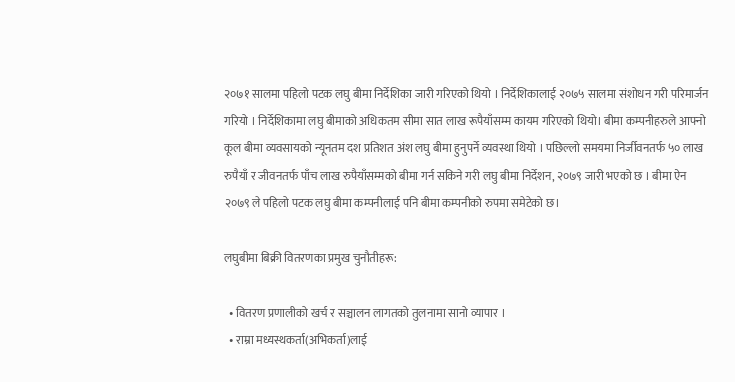२०७१ सालमा पहिलो पटक लघु बीमा निर्देशिका जारी गरिएको थियो । निर्देशिकालाई २०७५ सालमा संशोधन गरी परिमार्जन गरियो । निर्देशिकामा लघु बीमाको अधिकतम सीमा सात लाख रूपैयाँसम्म कायम गरिएको थियो। बीमा कम्पनीहरुले आफ्नो कूल बीमा व्यवसायको न्यूनतम दश प्रतिशत अंश लघु बीमा हुनुपर्ने व्यवस्था थियो । पछिल्लो समयमा निर्जीवनतर्फ ५० लाख रुपैयाँ र जीवनतर्फ पाँच लाख रुपैयाँसम्मको बीमा गर्न सकिने गरी लघु बीमा निर्देशन, २०७९ जारी भएको छ । बीमा ऐन २०७९ ले पहिलो पटक लघु बीमा कम्पनीलाई पनि बीमा कम्पनीको रुपमा समेटेको छ।

लघुबीमा बिक्री वितरणका प्रमुख चुनौतीहरू:

  • वितरण प्रणालीको खर्च र सञ्चालन लागतको तुलनामा सानो व्यापार ।
  • राम्रा मध्यस्थकर्ता(अभिकर्ता)लाई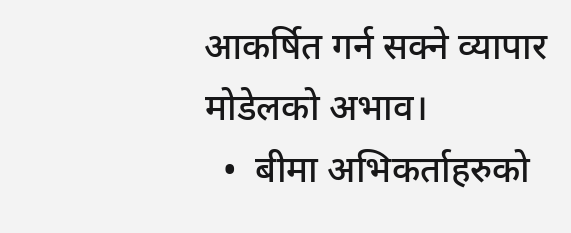आकर्षित गर्न सक्ने व्यापार मोडेलको अभाव।
  •  बीमा अभिकर्ताहरुको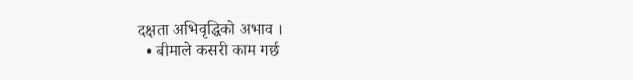दक्षता अभिवृद्धिको अभाव ।
  • बीमाले कसरी काम गर्छ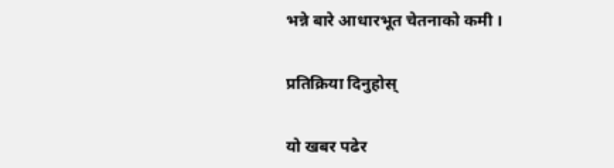भन्ने बारे आधारभूत चेतनाको कमी ।

प्रतिक्रिया दिनुहोस्

यो खबर पढेर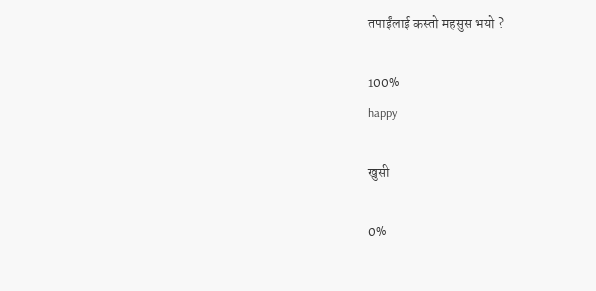तपाईंलाई कस्तो महसुस भयो ?

100%
happy

खुसी

0%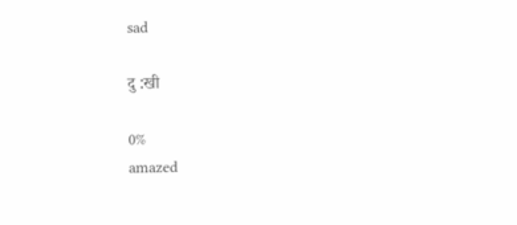sad

दु :खी

0%
amazed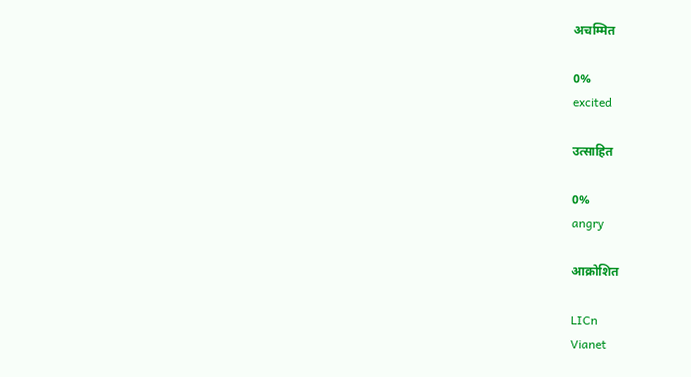अचम्मित

0%
excited

उत्साहित

0%
angry

आक्रोशित

LICn
Vianet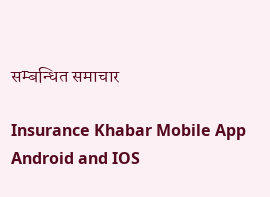सम्बन्धित समाचार

Insurance Khabar Mobile App Android and IOS